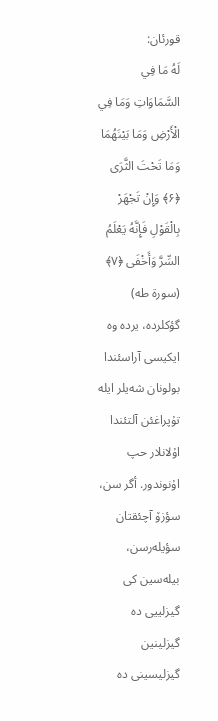قورئان:
لَهُ مَا فِي السَّمَاوَاتِ وَمَا فِي الْأَرْضِ وَمَا بَيْنَهُمَا وَمَا تَحْتَ الثَّرَى ﴿۶﴾ وَإِنْ تَجْهَرْ بِالْقَوْلِ فَإِنَّهُ يَعْلَمُ السِّرَّ وَأَخْفَى ﴿۷﴾ (سورة طە)
گؤکلردە، یردە وە ایکیسی آراسئندا بولونان شەیلر ایلە تۇپراغئن آلتئندا اۇلانلار حپ اۇنوندور. أگر سن، سؤزۆ آچئقتان سؤیلەرسن، بیلەسین کی گیزلییی دە گیزلینین گیزلیسینی دە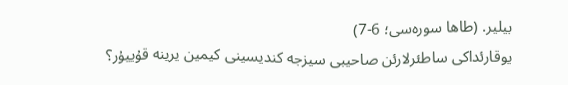بیلیر. (طاها سورەسی؛ 6-7)
یوقارئداکی ساطئرلارئن صاحیبی سیزجە کندیسینی کیمین یرینە قۇییۇر؟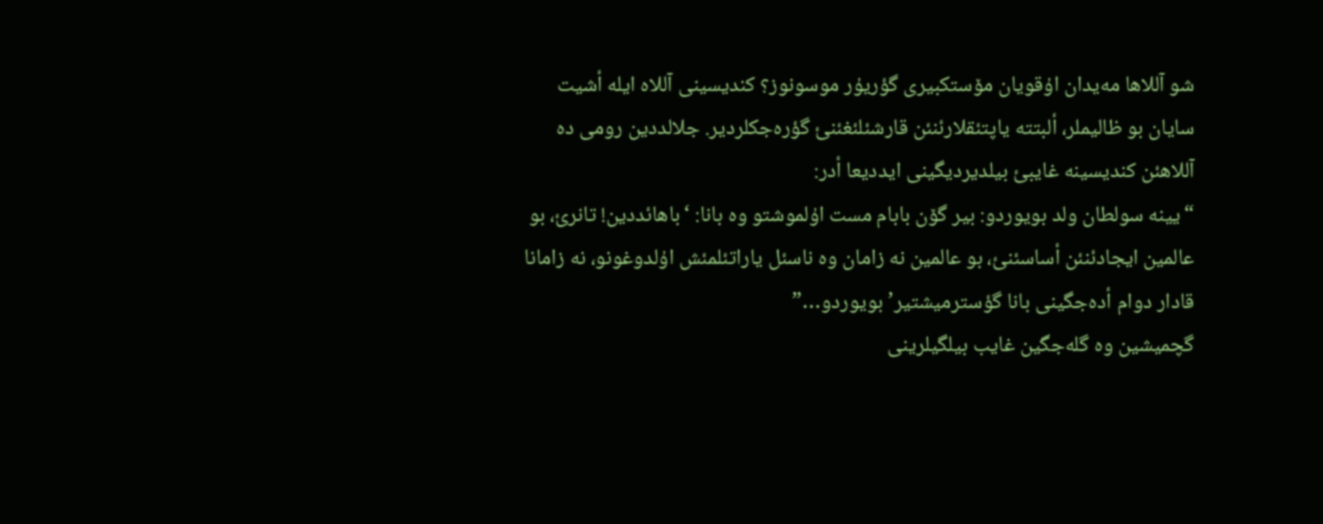شو آللاها مەیدان اۇقویان مۆستکبیری گؤریۇر موسونوز؟ کندیسینی آللاە ایلە أشیت سایان بو ظالیملر، ألبتتە یاپتئقلارئنئن قارشئلئغئنئ گؤرەجکلردیر. جلالددین رومی دە آللاهئن کندیسینە غایبئ بیلدیردیگینی ایددیعا أدر:
“یینە سولطان ولد بویوردو: بیر گۆن بابام مست اۇلموشتو وە بانا: ‘باهائددین! تانرئ، بو عالمین ایجادئنئن أساسئنئ، بو عالمین نە زامان وە ناسئل یاراتئلمئش اۇلدوغونو، نە زامانا قادار دوام أدەجگینی بانا گؤسترمیشتیر’ بویوردو…”
گچمیشین وە گلەجگین غایب بیلگیلرینی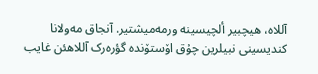آللاە، هیچبیر ألچیسینە ورمەمیشتیر. آنجاق مەولانا کندیسینی نبیلرین چۇق اۆستۆندە گؤرەرک آللاهئن غایب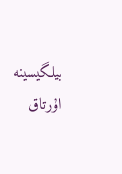بیلگیسینە اۇرتاق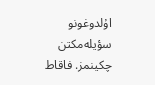اۇلدوغونو سؤیلەمکتن چکینمز. فاقاط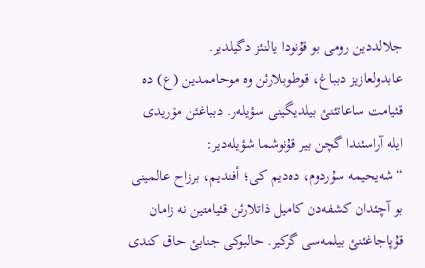جلالددین رومی بو قۇنودا یالنئز دگیلدیر.
عابدولعازیز دبباغ، قوطوبلارئن وە موحاممدین (ع) دە قئیامت ساعاتئنئ بیلدیگینی سؤیلەر. دبباغئن مۆریدی ایلە آراسئندا گچن بیر قۇنوشما شؤیلەدیر:
“شەیحیمە سۇردوم، دەدیم کی؛ أفندیم، برزاح عالمینی بو آچئدان کشفەدن کامیل ذاتلارئن قئیامتین نە زامان قۇپاجاغئنئ بیلمەسی گرکیر. حالبوکی جنابئ حاق کندی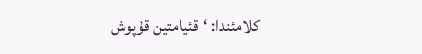کلامئندا: ‘قئیامتین قۇپوش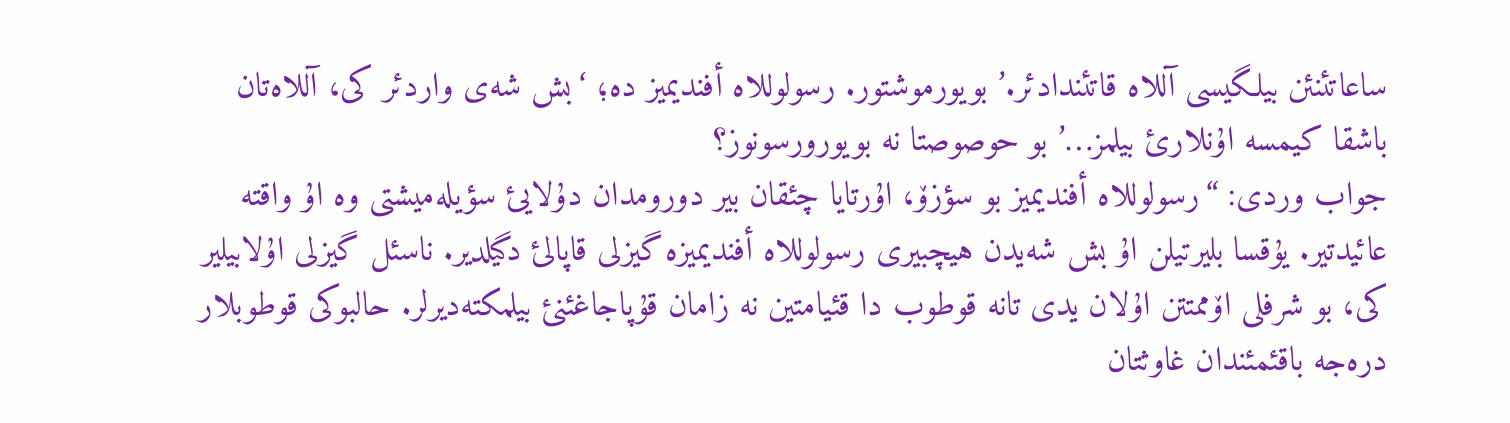ساعاتئنئن بیلگیسی آللاە قاتئندادئر.’ بویورموشتور. رسولوللاە أفندیمیز دە؛ ‘بش شەی واردئر کی، آللاەتان باشقا کیمسە اۇنلارئ بیلمز…’ بو حوصوصتا نە بویورورسونوز؟
جواب وردی: “رسولوللاە أفندیمیز بو سؤزۆ، اۇرتایا چئقان بیر دورومدان دۇلایئ سؤیلەمیشتی وە اۇ واقتە عائیدتیر. یۇقسا بلیرتیلن اۇ بش شەیدن هیچبیری رسولوللاە أفندیمیزە گیزلی قاپالئ دگیلدیر. ناسئل گیزلی اۇلابیلیر کی، بو شرفلی اۆممتتن اۇلان یدی تانە قوطوب دا قئیامتین نە زامان قۇپاجاغئنئ بیلمکتەدیرلر. حالبوکی قوطوبلار درەجە باقئمئندان غاوثتان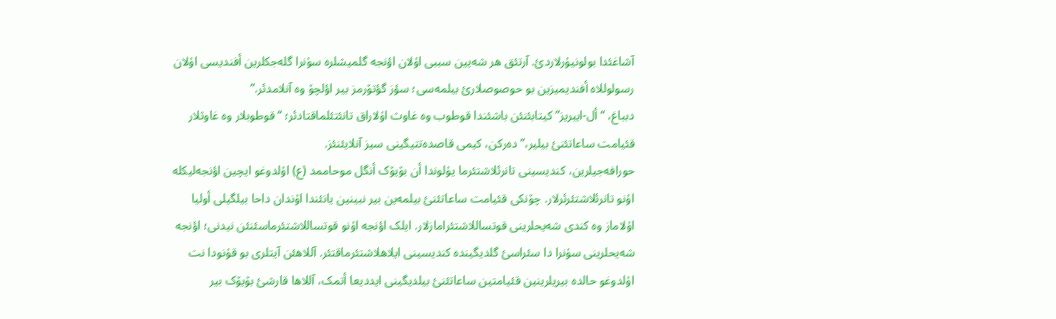آشاغئدا بولونیۇرلاردئ. آرتئق هر شەیین سببی اۇلان اؤنجە گلمیشلرە سۇنرا گلەجکلرین أفندیسی اۇلان رسولوللاە أفندیمیزین بو حوصوصلارئ بیلمەسی؛ سؤز گؤتۆرمز بیر اؤلچۆ وە آنلامدئر.”
دبباغ، “أل-ایبریز” کیتابئنئن باشئندا قوطوب وە غاوث اۇلاراق تانئتئلماقتادئر؛ “قوطوبلار وە غاوثلار قئیامت ساعاتئنئ بیلیر،” دەرکن، کیمی قاصدەتتیگینی سیز آنلایئنئز.
حورافەجیلرین، کندیسینی تانرئلاشتئرما یۇلوندا أن بۆیۆک أنگل موحاممد (ع) اۇلدوغو ایچین اؤنجەلیکلە اۇنو تانرئلاشتئرئرلار. چۆنکی قئیامت ساعاتئنئ بیلمەین بیر نبینین یانئندا اۇندان داحا بیلگیلی أولیا اۇلاماز وە کندی شەیحلرینی قوتساللاشتئرامازلار. ایلک اؤنجە اۇنو قوتساللاشتئرماسئنئن نیدنی؛ اؤنجە شەیحلرینی سۇنرا دا سئراسئ گلدیگیندە کندیسینی ایلاهلاشتئرماقتئر. آللاهئن آیتلری بو قۇنودا نت اۇلدوغو حالدە بیریلرینین قئیامتین ساعاتئنئ بیلدیگینی ایددیعا أتمک، آللاها قارشئ بۆیۆک بیر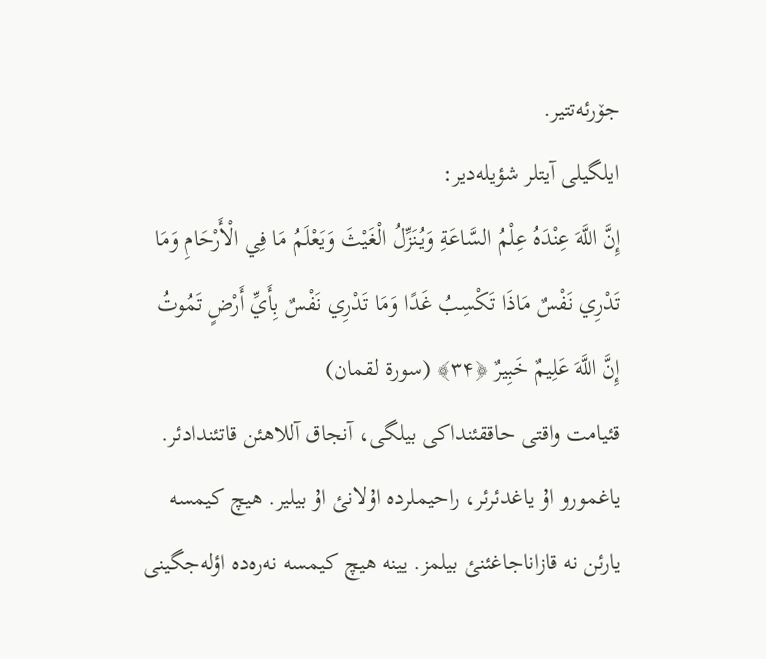جۆرئەتتیر.
ایلگیلی آیتلر شؤیلەدیر:
إِنَّ اللَّهَ عِنْدَهُ عِلْمُ السَّاعَةِ وَيُنَزِّلُ الْغَيْثَ وَيَعْلَمُ مَا فِي الْأَرْحَامِ وَمَا تَدْرِي نَفْسٌ مَاذَا تَكْسِبُ غَدًا وَمَا تَدْرِي نَفْسٌ بِأَيِّ أَرْضٍ تَمُوتُ إِنَّ اللَّهَ عَلِيمٌ خَبِيرٌ ﴿۳۴﴾ (سورة لقمان)
قئیامت واقتی حاققئنداکی بیلگی، آنجاق آللاهئن قاتئندادئر. یاغمورو اۇ یاغدئرئر، راحیملردە اۇلانئ اۇ بیلیر. هیچ کیمسە یارئن نە قازاناجاغئنئ بیلمز. یینە هیچ کیمسە نەرەدە اؤلەجگینی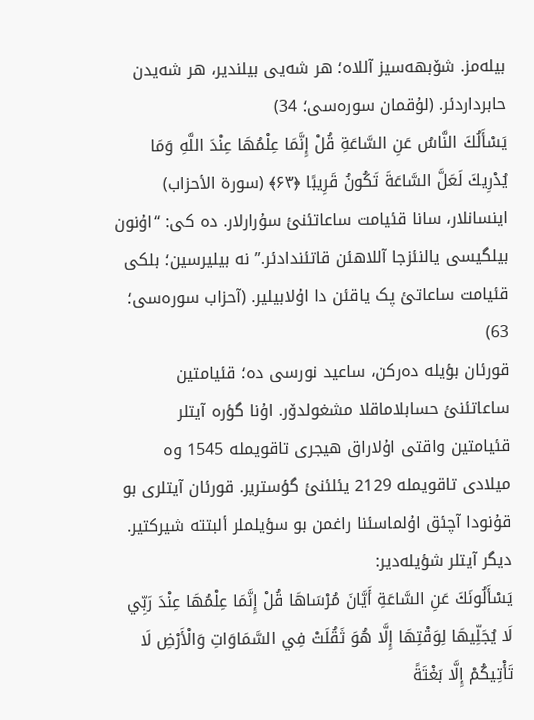بیلەمز. شۆبهەسیز آللاە؛ هر شەیی بیلندیر، هر شەیدن حابرداردئر. (لۇقمان سورەسی؛ 34)
يَسْأَلُكَ النَّاسُ عَنِ السَّاعَةِ قُلْ إِنَّمَا عِلْمُهَا عِنْدَ اللَّهِ وَمَا يُدْرِيكَ لَعَلَّ السَّاعَةَ تَكُونُ قَرِيبًا ﴿۶۳﴾ (سورة الأحزاب)
اینسانلار، سانا قئیامت ساعاتئنئ سۇرارلار. دە کی: “اۇنون بیلگیسی یالنئزجا آللاهئن قاتئندادئر.” نە بیلیرسین؛ بلکی قئیامت ساعاتئ پک یاقئن دا اۇلابیلیر. (آحزاب سورەسی؛ 63)
قورئان بؤیلە دەرکن، ساعید نورسی دە؛ قئیامتین ساعاتئنئ حسابلاماقلا مشغولدۆر. اۇنا گؤرە آیتلر قئیامتین واقتی اۇلاراق هیجری تاقویملە 1545 وە میلادی تاقویملە 2129 یئلئنئ گؤستریر. قورئان آیتلری بو قۇنودا آچئق اۇلماسئنا راغمن بو سؤیلملر ألبتتە شیرکتیر.
دیگر آیتلر شؤیلەدیر:
يَسْأَلُونَكَ عَنِ السَّاعَةِ أَيَّانَ مُرْسَاهَا قُلْ إِنَّمَا عِلْمُهَا عِنْدَ رَبِّي لَا يُجَلِّيهَا لِوَقْتِهَا إِلَّا هُوَ ثَقُلَتْ فِي السَّمَاوَاتِ وَالْأَرْضِ لَا تَأْتِيكُمْ إِلَّا بَغْتَةً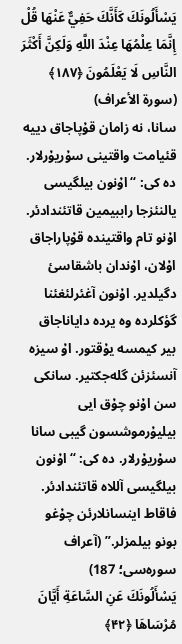يَسْأَلُونَكَ كَأَنَّكَ حَفِيٌّ عَنْهَا قُلْ إِنَّمَا عِلْمُهَا عِنْدَ اللَّهِ وَلَكِنَّ أَكْثَرَ النَّاسِ لَا يَعْلَمُونَ ﴿۱۸۷﴾ (سورة الأعراف)
سانا، نە زامان قۇپاجاق دییە قئیامت واقتینی سۇریۇرلار. دە کی: “اۇنون بیلگیسی یالنئزجا راببیمین قاتئندادئر. اۇنو تام واقتیندە قۇپاراجاق اۇلان، اۇندان باشقاسئ دگیلدیر. اۇنون آغئرلئغئنا گؤکلردە وە یردە دایاناجاق بیر کیمسە یۇقتور. اۇ سیزە آنسئزئن گلەجکتیر. سانکی سن اۇنو چۇق ایی بیلیۇرموشسون گیبی سانا سۇریۇرلار. دە کی: “اۇنون بیلگیسی آللاە قاتئندادئر. فاقاط اینسانلارئن چۇغو بونو بیلمزلر.” (آعراف سورەسی؛ 187)
يَسْأَلُونَكَ عَنِ السَّاعَةِ أَيَّانَ مُرْسَاهَا ﴿۴۲﴾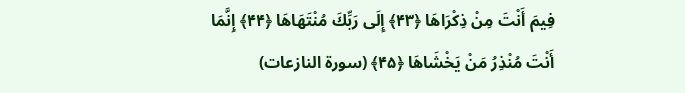فِيمَ أَنْتَ مِنْ ذِكْرَاهَا ﴿۴۳﴾ إِلَى رَبِّكَ مُنْتَهَاهَا ﴿۴۴﴾ إِنَّمَا أَنْتَ مُنْذِرُ مَنْ يَخْشَاهَا ﴿۴۵﴾ (سورة النازعات)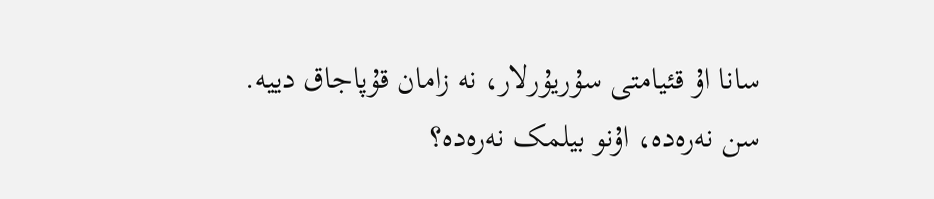سانا اۇ قئیامتی سۇریۇرلار، نە زامان قۇپاجاق دییە. سن نەرەدە، اۇنو بیلمک نەرەدە؟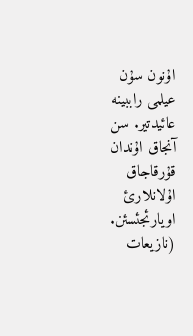اۇنون سۇن عیلمی راببینە عائیدتیر. سن آنجاق اۇندان قۇرقاجاق اۇلانلارئ اویارئجئسئن. (نازیعات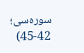سورەسی؛ 42-45)